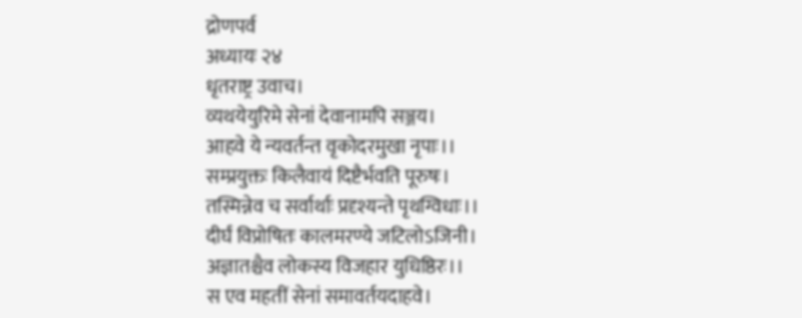द्रोणपर्व
अध्यायः २४
धृतराष्ट्र उवाच।
व्यथयेयुरिमे सेनां देवानामपि सञ्जय।
आहवे ये न्यवर्तन्त वृकोदरमुखा नृपाः।।
सम्प्रयुक्तः किलैवायं दिष्टैर्भवति पूरुषः।
तस्मिन्नेव च सर्वार्थाः प्रदृश्यन्ते पृथग्विधाः।।
दीर्घं विप्रोषितः कालमरण्ये जटिलोऽजिनी।
अज्ञातश्चैव लोकस्य विजहार युधिष्ठिरः।।
स एव महतीं सेनां समावर्तयदाहवे।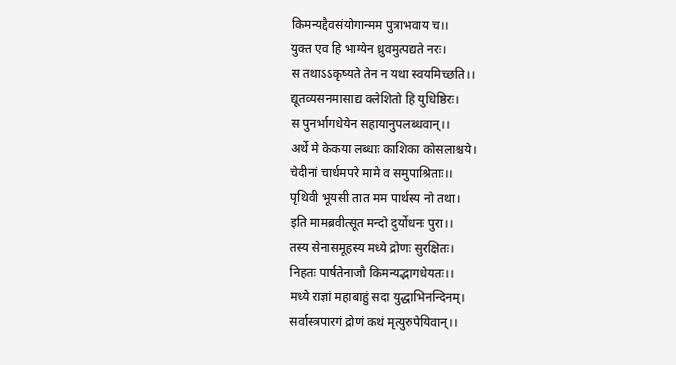किमन्यद्दैवसंयोगान्मम पुत्राभवाय च।।
युक्त एव हि भाग्येन ध्रुवमुत्पद्यते नरः।
स तथाऽऽकृष्यते तेन न यथा स्वयमिच्छति।।
द्यूतव्यसनमासाद्य क्लेशितो हि युधिष्ठिरः।
स पुनर्भागधेयेन सहायानुपलब्धवान्।।
अर्थे मे केकया लब्धाः काशिका कोसलाश्चये।
चेदीनां चार्धमपरे मामे व समुपाश्रिताः।।
पृथिवी भूयसी तात मम पार्थस्य नो तथा।
इति मामब्रवीत्सूत मन्दो दुर्योधनः पुरा।।
तस्य सेनासमूहस्य मध्ये द्रोणः सुरक्षितः।
निहतः पार्षतेनाजौ किमन्यद्भागधेयतः।।
मध्ये राज्ञां महाबाहुं सदा युद्धाभिनन्दिनम्।
सर्वास्त्रपारगं द्रोणं कथं मृत्युरुपेयिवान्।।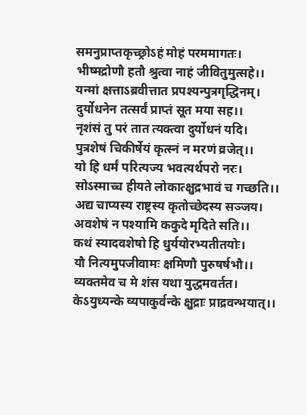समनुप्राप्तकृच्छ्रोऽहं मोहं परममागतः।
भीष्मद्रोणौ हतौ श्रुत्वा नाहं जीवितुमुत्सहे।।
यन्मां क्षत्ताऽब्रवीत्तात प्रपश्यन्पुत्रगृद्धिनम्।
दुर्योधनेन तत्सर्वं प्राप्तं सूत मया सह।।
नृशंसं तु परं तात त्यक्त्वा दुर्योधनं यदि।
पुत्रशेषं चिकीर्षेयं कृत्स्नं न मरणं व्रजेत्।।
यो हि धर्मं परित्यज्य भवत्यर्थपरो नरः।
सोऽस्माच्च हीयते लोकात्क्षुद्रभावं च गच्छति।।
अद्य चाप्यस्य राष्ट्रस्य कृतोच्छेदस्य सञ्जय।
अवशेषं न पश्यामि ककुदे मृदिते सति।।
कथं स्यादवशेषो हि धुर्ययोरभ्यतीतयोः।
यौ नित्यमुपजीवामः क्षमिणौ पुरुषर्षभौ।।
व्यक्तमेव च मे शंस यथा युद्धमवर्तत।
केऽयुध्यन्के व्यपाकुर्वन्के क्षुद्राः प्राद्रवन्भयात्।।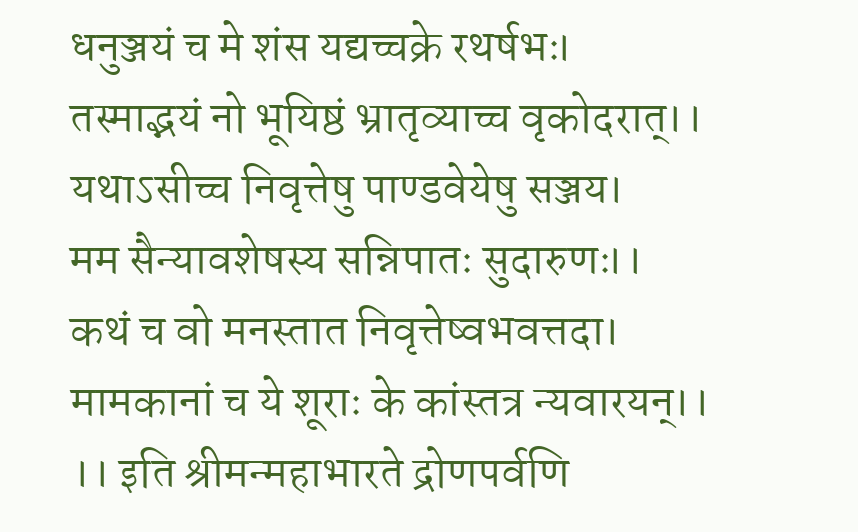धनुञ्जयं च मे शंस यद्यच्चक्रे रथर्षभः।
तस्माद्भयं नो भूयिष्ठं भ्रातृव्याच्च वृकोदरात्।।
यथाऽसीच्च निवृत्तेषु पाण्डवेयेषु सञ्जय।
मम सैन्यावशेषस्य सन्निपातः सुदारुणः।।
कथं च वो मनस्तात निवृत्तेष्वभवत्तदा।
मामकानां च ये शूराः के कांस्तत्र न्यवारयन्।।
।। इति श्रीमन्महाभारते द्रोणपर्वणि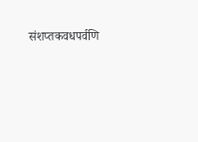संशप्तकवधपर्वणि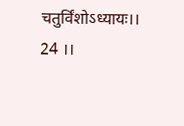चतुर्विंशोऽध्यायः।। 24 ।।